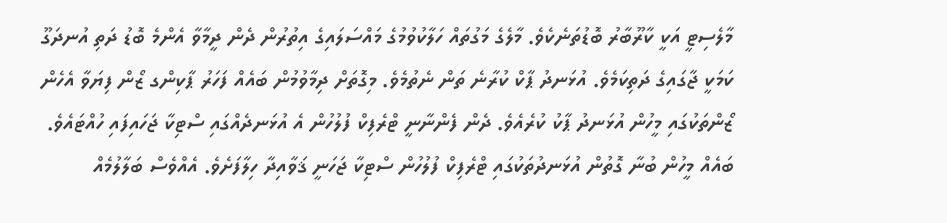މާލެސިޓީ އަކީ ކާރޫބާރު ބޮޑުތަނެކެވެ. މާލެގެ މަގުތައް ހަލާކުވުމުގެ މައްސަލައިގެ އިތުރުން ދެން ދީމާވާ އެންމެ ބޮޑު ދަތި އުނދަގޫ ކަމަކީ ޖާގައިގެ ދަތިކަމެވެ. އުޅަނދު ޕާކް ކުރާނެ ތަން ނެތުމެވެ. މިގޮތަށް ދިމާވުމުން ބައެއް ފަހަރު ޕާކިންގ ޒޯން ފިޔަވާ އެހެން ޒޯންތަކުގައި މީހުން އުޅަނދު ޕާކު ކުރެއެވެ. ދެން ފެންނާނީ ޓްރެފިކް ފުލުހުން އެ އުޅަނދެއްގައި ސްޓިކާ ޖަހައިފައި ހުއްޓައެވެ. ބައެއް މީހުން ބުނާ ގޮތުން އުޅަނދުތަކުގައި ޓްރެފިކް ފުލުހުން ސްޓިކާ ޖަހަނީ ޤަވާއިދާ ހިލާފަށެވެ. އެއްވެސް ބަލާލުމެއް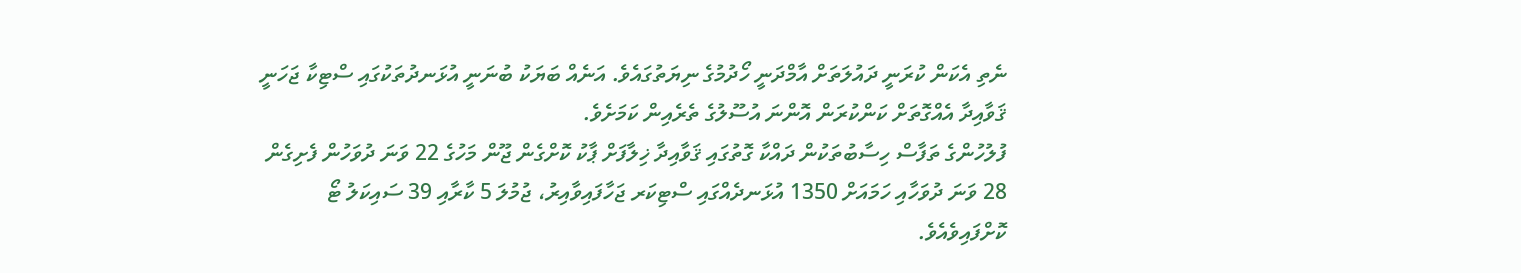ނެތި އެކަން ކުރަނީ ދައުލަތަށް އާމްދަނީ ހޯދުމުގެ ނިޔަތުގައެވެ. އަނެއް ބަޔަކު ބުނަނީ އުޅަނދުތަކުގައި ސްޓިކާ ޖަހަނީ ޤަވާއިދާ އެއްގޮތަށް ކަންކުރަން އޮންނަ އުސޫލުގެ ތެރެއިން ކަމަށެވެ.
ފުލުހުންގެ ތަފާސް ހިސާބުތަކުން ދައްކާ ގޮތުގައި ޤަވާއިދާ ޚިލާފަށް ޕާކު ކޮށްގެން ޖޫން މަހުގެ 22 ވަނަ ދުވަހުން ފެށިގެން 28 ވަނަ ދުވަހާއި ހަމައަށް 1350 އުޅަނދެއްގައި ސްޓިކަރ ޖަހާފައިވާއިރު، ޖުމުލަ 5 ކާރާއި 39 ސައިކަލު ޓޯ ކޮށްފައިވެއެވެ.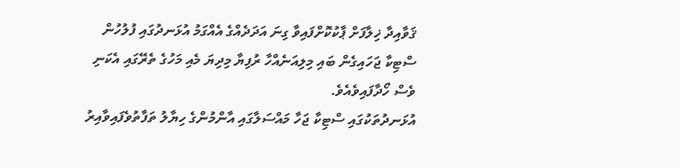ޤަވާއިދާ ޚިލާފަށް ޕާކުކޮށްފައިވާ ގިނަ އަދަދެއްގެ އެއްގަމު އުޅަނދުގައި ފުލުހުން ސްޓިކާ ޖަހައިގެން ބައި މިލިއަނެއްހާ ރުފިޔާ މިދިޔަ މެއި މަހުގެ ތެރޭގައި އެކަނި ވެސް ހޯދާފައިވެއެވެ.
އުޅަނދުތަކުގައި ސްޓިކާ ޖަހާ މައްސަލާގައި އާންމުންގެ ހިޔާލު ތަފާތުވެފައިވާއިރު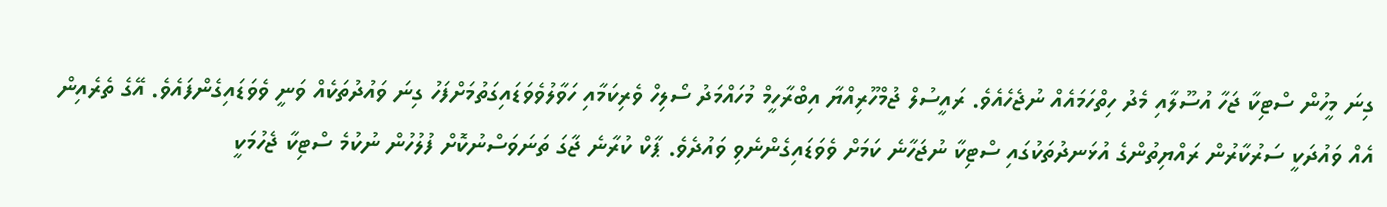ގިނަ މީހުން ސްޓިކާ ޖަހާ އުސޫލާއި މެދު ހިތްހަމައެއް ނުޖެހެއެވެ. ރައީސުލް ޖުމްހޫރިއްޔާ އިބްރާހީމް މުހައްމަދު ސޯލިހް ވެރިކަމާއި ހަވާލުވެވަޑައިގަތުމަށްފަހު ގިނަ ވައުދުތަކެއް ވަނީ ވެވަޑައިގެންފައެވެ. އޭގެ ތެރެއިން އެއް ވައުދަކީ ސަރުކާރުން ރައްޔިތުންގެ އުޅަނދުތަކުގައި ސްޓިކާ ނުޖަހާނެ ކަމަށް ވެވަޑައިގެންނެވި ވައުދެވެ. ޕާކް ކުރާނެ ޖާގަ ތަނަވަސްނުކޮށް ފުލުހުން ނުކުމެ ސްޓިކާ ޖެހުމަކީ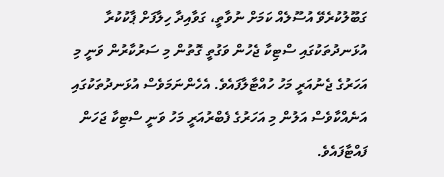ގަބޫލުކުރެވޭ އުސޫލެއް ކަމަށް ނުވާތީ، ގަވާއިދާ ހިލާފަށް ޕާކުކުރާ އުޅަނދުތަކުގައި ސްޓިކާ ޖެހުން ވަގުތީ ގޮތުން މި ސަރުކާރުން ވަނީ މި އަހަރުގެ ޖެނުއަރީ މަހު ހުއްޓާލާފައެވެ. އެހެންނަމަވެސް އުޅަނދުތަކުގައި އަނެއްކާވެސް އަލުން މި އަހަރުގެ ފެބްރުއަރީ މަހު ވަނީ ސްޓިކާ ޖަހަން ފައްޓާފައެވެ.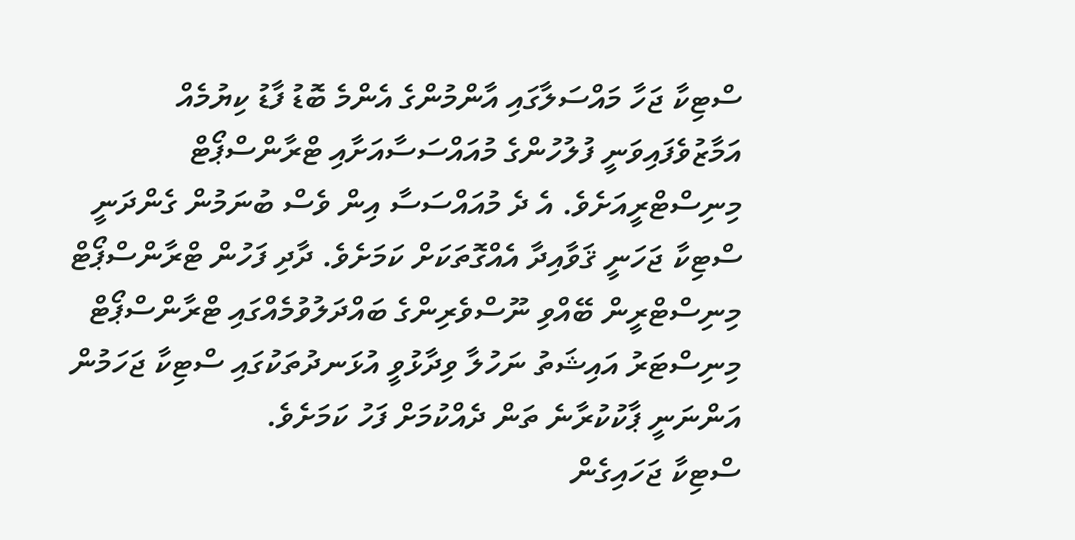ސްޓިކާ ޖަހާ މައްސަލާގައި އާންމުންގެ އެންމެ ބޮޑު ފާޑު ކިޔުމެއް އަމާޒުވެފައިވަނީ ފުލުހުންގެ މުއައްސަސާއަށާއި ޓްރާންސްޕޯޓް މިނިސްޓްރީއަށެވެ. އެ ދެ މުއައްސަސާ އިން ވެސް ބުނަމުން ގެންދަނީ ސްޓިކާ ޖަހަނީ ޤަވާއިދާ އެއްގޮތަކަށް ކަމަށެވެ. ދާދި ފަހުން ޓްރާންސްޕޯޓް މިނިސްޓްރީން ބޭއްވި ނޫސްވެރިންގެ ބައްދަލުވުމެއްގައި ޓްރާންސްޕޯޓް މިނިސްޓަރު އައިޝަތު ނަހުލާ ވިދާޅުވީ އުޅަނދުތަކުގައި ސްޓިކާ ޖަހަމުން އަންނަނީ ޕާކުކުރާނެ ތަން ދެއްކުމަށް ފަހު ކަމަށެވެ.
ސްޓިކާ ޖަހައިގެން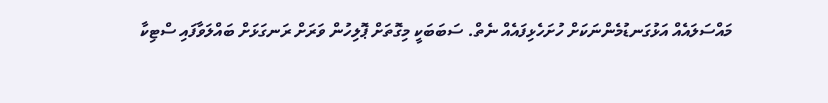މައްސަލައެއް އަޅުގަނޑުމެންނަކަށް ހުށަހެޅިފައެއް ނެތް. ސަބަބަކީ މިގޮތަށް ޕޮލިހުން ވަރަށް ރަނގަޅަށް ބައްލަވާފައި ސްޓިކާ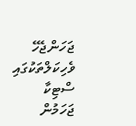ޖަހަންޖެހޭ ވެހިކަލްތަކުގައި ސްޓިކާ ޖަހަމުން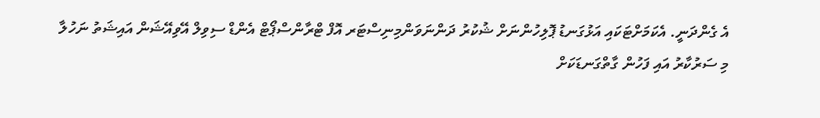އެ ގެންދަނީ. އެކަމަށްޓަކައި އަޅުގަނޑު ޕޮލިހުންނަށް ޝުކުރު ދަންނަވަންމިނިސްޓަރ އޮފް ޓްރާންސްޕޯޓް އެންޑް ސިވިލް އޭވިއޭޝަން އައިޝަތު ނަހުލާ
މި ސަރުކާރު އައި ފަހުން ގާތްގަނޑަކަށް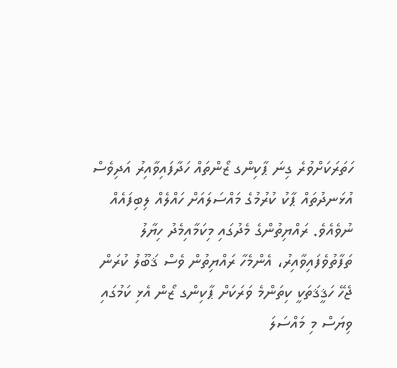ހަތަރަކަށްވުރެ ގިނަ ޕާކިންގ ޒޯންތައް ހަދާފައިވާއިރު އަދިވެސް އުޅަނދުތައް ޕާކު ކުރުމުގެ މައްސަލައަށް ހައްލެއް ލިބިފައެއް ނުވެއެވެ. ރައްޔިތުންގެ މެދުގައި މިކަމާއިމެދު ހިޔާލު ތަފާތުވެފައިވާއިރު، އެންމެހާ ރައްޔިތުން ވެސް ޤަބޫލު ކުރަން ޖެހޭ ހަޤީޤަތަކީ ކިތަންމެ ވަރަކަށް ޕާކިންގ ޒޯން އެޅި ކަމުގައި ވިޔަސް މި މައްސަލަ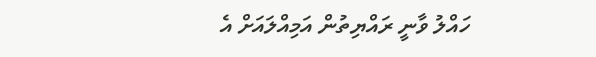ހައްލު ވާނީ ރައްޔިތުން އަމިއްލައަށް އެ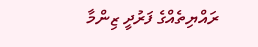ރައްޔިތެއްގެ ފަރުދީ ޒިންމާ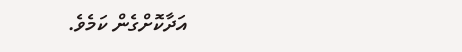އަދާކޮށްގެން ކަމެވެ.